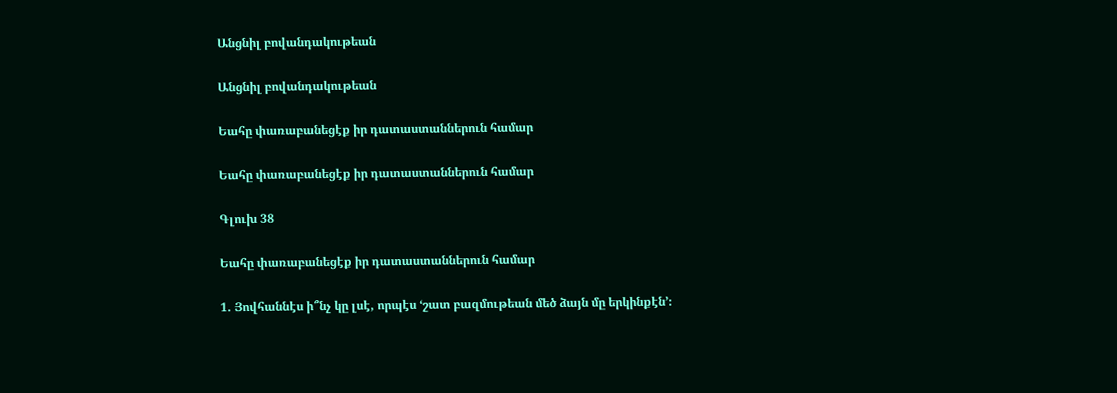Անցնիլ բովանդակութեան

Անցնիլ բովանդակութեան

Եահը փառաբանեցէք իր դատաստաններուն համար

Եահը փառաբանեցէք իր դատաստաններուն համար

Գլուխ 38

Եահը փառաբանեցէք իր դատաստաններուն համար

1. Յովհաննէս ի՞նչ կը լսէ, որպէս ‘շատ բազմութեան մեծ ձայն մը երկինքէն’։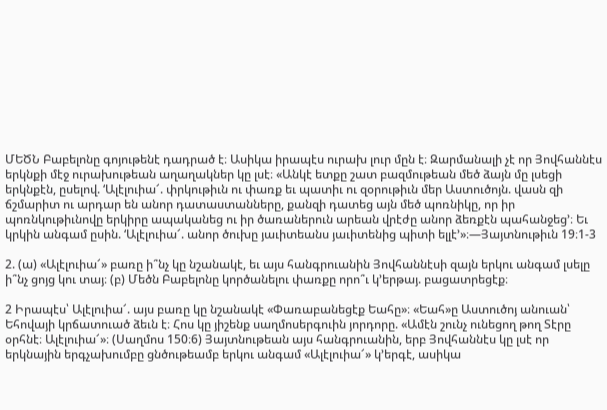ՄԵԾՆ Բաբելոնը գոյութենէ դադրած է։ Ասիկա իրապէս ուրախ լուր մըն է։ Զարմանալի չէ որ Յովհաննէս երկնքի մէջ ուրախութեան աղաղակներ կը լսէ։ «Անկէ ետքը շատ բազմութեան մեծ ձայն մը լսեցի երկնքէն, ըսելով. ‘Ալէլուիա՜. փրկութիւն ու փառք եւ պատիւ ու զօրութիւն մեր Աստուծոյն. վասն զի ճշմարիտ ու արդար են անոր դատաստանները, քանզի դատեց այն մեծ պոռնիկը, որ իր պոռնկութիւնովը երկիրը ապականեց ու իր ծառաներուն արեան վրէժը անոր ձեռքէն պահանջեց’։ Եւ կրկին անգամ ըսին. ‘Ալէլուիա՜. անոր ծուխը յաւիտեանս յաւիտենից պիտի ելլէ’»։—Յայտնութիւն 19։1-3

2. (ա) «Ալէլուիա՜» բառը ի՞նչ կը նշանակէ, եւ այս հանգրուանին Յովհաննէսի զայն երկու անգամ լսելը ի՞նչ ցոյց կու տայ։ (բ) Մեծն Բաբելոնը կործանելու փառքը որո՞ւ կ’երթայ. բացատրեցէք։

2 Իրապէս՝ Ալէլուիա՜. այս բառը կը նշանակէ «Փառաբանեցէք Եահը»։ «Եահ»ը Աստուծոյ անուան՝ Եհովայի կրճատուած ձեւն է։ Հոս կը յիշենք սաղմոսերգուին յորդորը. «Ամէն շունչ ունեցող թող Տէրը օրհնէ։ Ալէլուիա՜»։ (Սաղմոս 150։6) Յայտնութեան այս հանգրուանին, երբ Յովհաննէս կը լսէ որ երկնային երգչախումբը ցնծութեամբ երկու անգամ «Ալէլուիա՜» կ’երգէ, ասիկա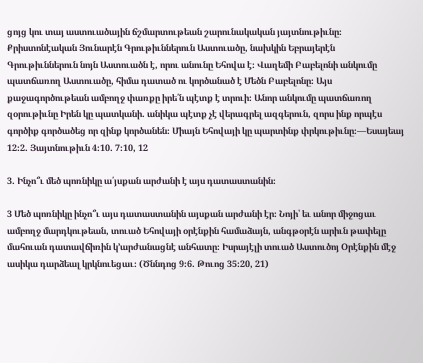ցոյց կու տայ աստուածային ճշմարտութեան շարունակական յայտնութիւնը։ Քրիստոնէական Յունարէն Գրութիւններուն Աստուածը, նախկին Եբրայերէն Գրութիւններուն նոյն Աստուածն է, որու անունը Եհովա է։ Վաղեմի Բաբելոնի անկումը պատճառող Աստուածը, հիմա դատած ու կործանած է Մեծն Բաբելոնը։ Այս քաջագործութեան ամբողջ փառքը իրե՛ն պէտք է տրուի։ Անոր անկումը պատճառող զօրութիւնը Իրեն կը պատկանի. անիկա պէտք չէ վերագրել ազգերուն, զորս ինք որպէս գործիք գործածեց որ զինք կործանեն։ Միայն Եհովայի կը պարտինք փրկութիւնը։—Եսայեայ 12։2. Յայտնութիւն 4։10. 7։10, 12

3. Ինչո՞ւ մեծ պոռնիկը ա՛յսքան արժանի է այս դատաստանին։

3 Մեծ պոռնիկը ինչո՞ւ այս դատաստանին այսքան արժանի էր։ Նոյի՝ եւ անոր միջոցաւ ամբողջ մարդկութեան, տուած Եհովայի օրէնքին համաձայն, անգթօրէն արիւն թափելը մահուան դատավճիռին կ’արժանացնէ անհատը։ Իսրայէլի տուած Աստուծոյ Օրէնքին մէջ ասիկա դարձեալ կրկնուեցաւ։ (Ծննդոց 9։6. Թուոց 35։20, 21)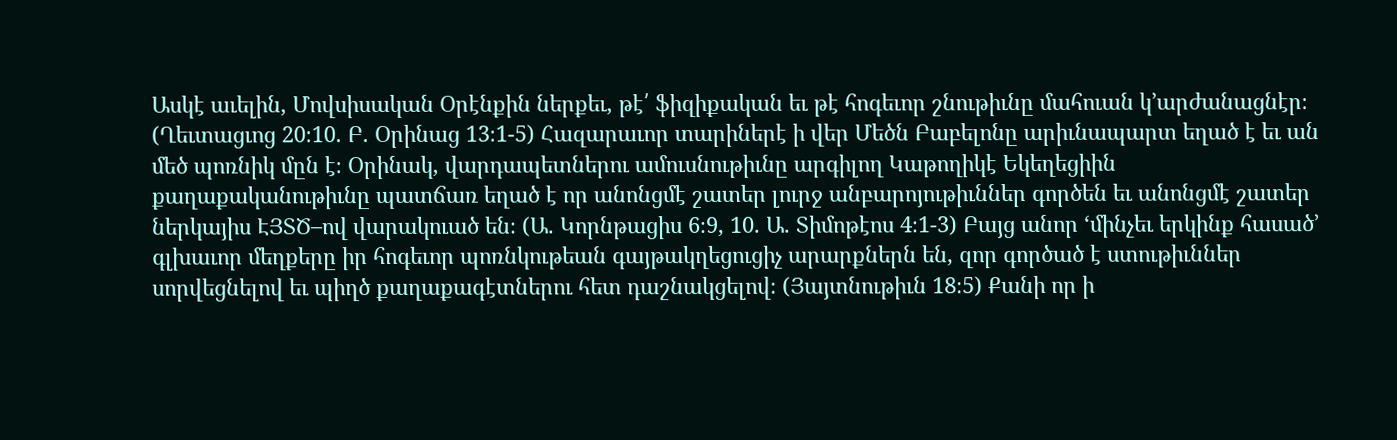Ասկէ աւելին, Մովսիսական Օրէնքին ներքեւ, թէ՛ ֆիզիքական եւ թէ հոգեւոր շնութիւնը մահուան կ’արժանացնէր։ (Ղեւտացւոց 20։10. Բ. Օրինաց 13։1-5) Հազարաւոր տարիներէ ի վեր Մեծն Բաբելոնը արիւնապարտ եղած է եւ ան մեծ պոռնիկ մըն է։ Օրինակ, վարդապետներու ամուսնութիւնը արգիլող Կաթողիկէ Եկեղեցիին քաղաքականութիւնը պատճառ եղած է որ անոնցմէ շատեր լուրջ անբարոյութիւններ գործեն եւ անոնցմէ շատեր ներկայիս ԷՅՏԾ–ով վարակուած են։ (Ա. Կորնթացիս 6։9, 10. Ա. Տիմոթէոս 4։1-3) Բայց անոր ‘մինչեւ երկինք հասած’ գլխաւոր մեղքերը իր հոգեւոր պոռնկութեան գայթակղեցուցիչ արարքներն են, զոր գործած է ստութիւններ սորվեցնելով եւ պիղծ քաղաքագէտներու հետ դաշնակցելով։ (Յայտնութիւն 18։5) Քանի որ ի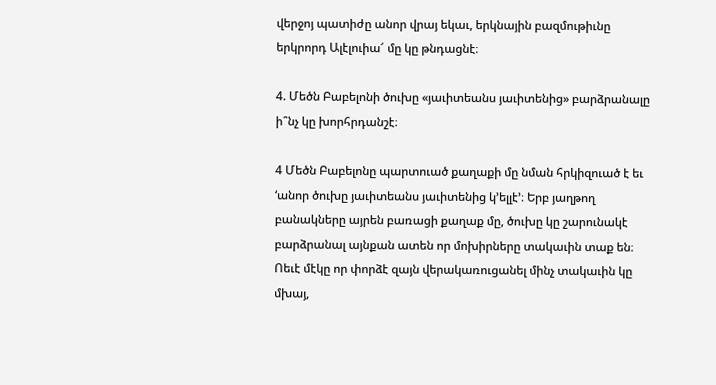վերջոյ պատիժը անոր վրայ եկաւ, երկնային բազմութիւնը երկրորդ Ալէլուիա՜ մը կը թնդացնէ։

4. Մեծն Բաբելոնի ծուխը «յաւիտեանս յաւիտենից» բարձրանալը ի՞նչ կը խորհրդանշէ։

4 Մեծն Բաբելոնը պարտուած քաղաքի մը նման հրկիզուած է եւ ‘անոր ծուխը յաւիտեանս յաւիտենից կ’ելլէ’։ Երբ յաղթող բանակները այրեն բառացի քաղաք մը, ծուխը կը շարունակէ բարձրանալ այնքան ատեն որ մոխիրները տակաւին տաք են։ Ոեւէ մէկը որ փորձէ զայն վերակառուցանել մինչ տակաւին կը մխայ,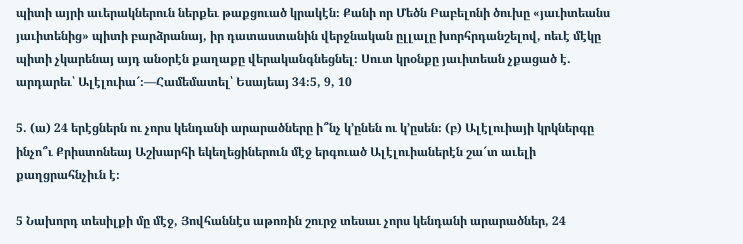պիտի այրի աւերակներուն ներքեւ թաքցուած կրակէն։ Քանի որ Մեծն Բաբելոնի ծուխը «յաւիտեանս յաւիտենից» պիտի բարձրանայ, իր դատաստանին վերջնական ըլլալը խորհրդանշելով, ոեւէ մէկը պիտի չկարենայ այդ անօրէն քաղաքը վերականգնեցնել։ Սուտ կրօնքը յաւիտեան չքացած է. արդարեւ՝ Ալէլուիա՜։—Համեմատել՝ Եսայեայ 34։5, 9, 10

5. (ա) 24 երէցներն ու չորս կենդանի արարածները ի՞նչ կ’ընեն ու կ’ըսեն։ (բ) Ալէլուիայի կրկներգը ինչո՞ւ Քրիստոնեայ Աշխարհի եկեղեցիներուն մէջ երգուած Ալէլուիաներէն շա՜տ աւելի քաղցրահնչիւն է։

5 Նախորդ տեսիլքի մը մէջ, Յովհաննէս աթոռին շուրջ տեսաւ չորս կենդանի արարածներ, 24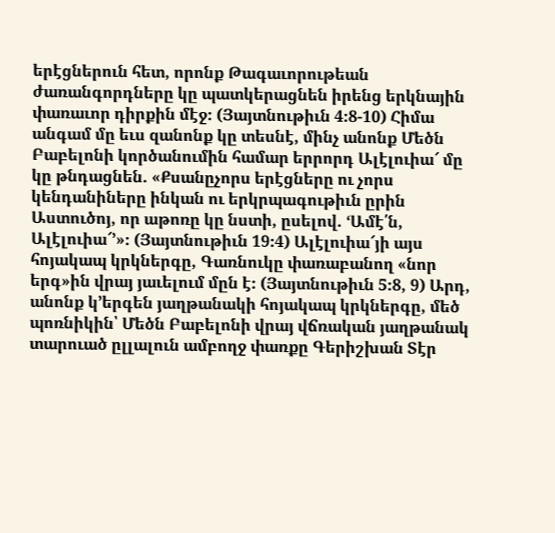երէցներուն հետ, որոնք Թագաւորութեան ժառանգորդները կը պատկերացնեն իրենց երկնային փառաւոր դիրքին մէջ։ (Յայտնութիւն 4։8-10) Հիմա անգամ մը եւս զանոնք կը տեսնէ, մինչ անոնք Մեծն Բաբելոնի կործանումին համար երրորդ Ալէլուիա՜ մը կը թնդացնեն. «Քսանըչորս երէցները ու չորս կենդանիները ինկան ու երկրպագութիւն ըրին Աստուծոյ, որ աթոռը կը նստի, ըսելով. ‘Ամէ՛ն, Ալէլուիա՜’»։ (Յայտնութիւն 19։4) Ալէլուիա՜յի այս հոյակապ կրկներգը, Գառնուկը փառաբանող «նոր երգ»ին վրայ յաւելում մըն է։ (Յայտնութիւն 5։8, 9) Արդ, անոնք կ’երգեն յաղթանակի հոյակապ կրկներգը, մեծ պոռնիկին՝ Մեծն Բաբելոնի վրայ վճռական յաղթանակ տարուած ըլլալուն ամբողջ փառքը Գերիշխան Տէր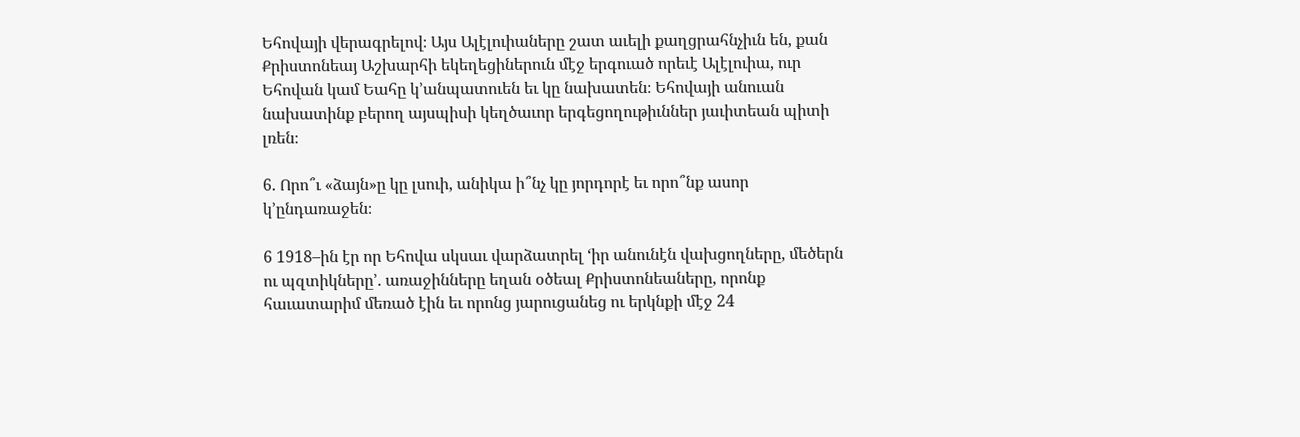Եհովայի վերագրելով։ Այս Ալէլուիաները շատ աւելի քաղցրահնչիւն են, քան Քրիստոնեայ Աշխարհի եկեղեցիներուն մէջ երգուած որեւէ Ալէլուիա, ուր Եհովան կամ Եահը կ’անպատուեն եւ կը նախատեն։ Եհովայի անուան նախատինք բերող այսպիսի կեղծաւոր երգեցողութիւններ յաւիտեան պիտի լռեն։

6. Որո՞ւ «ձայն»ը կը լսուի, անիկա ի՞նչ կը յորդորէ եւ որո՞նք ասոր կ’ընդառաջեն։

6 1918–ին էր որ Եհովա սկսաւ վարձատրել ‘իր անունէն վախցողները, մեծերն ու պզտիկները’. առաջինները եղան օծեալ Քրիստոնեաները, որոնք հաւատարիմ մեռած էին եւ որոնց յարուցանեց ու երկնքի մէջ 24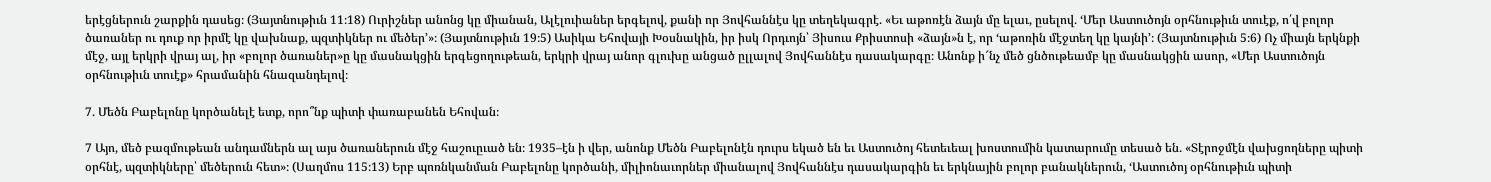երէցներուն շարքին դասեց։ (Յայտնութիւն 11։18) Ուրիշներ անոնց կը միանան, Ալէլուիաներ երգելով, քանի որ Յովհաննէս կը տեղեկագրէ. «Եւ աթոռէն ձայն մը ելաւ, ըսելով. ‘Մեր Աստուծոյն օրհնութիւն տուէք, ո՛վ բոլոր ծառաներ ու դուք որ իրմէ կը վախնաք, պզտիկներ ու մեծեր’»։ (Յայտնութիւն 19։5) Ասիկա Եհովայի Խօսնակին, իր իսկ Որդւոյն՝ Յիսուս Քրիստոսի «ձայն»ն է, որ ‘աթոռին մէջտեղ կը կայնի’։ (Յայտնութիւն 5։6) Ոչ միայն երկնքի մէջ, այլ երկրի վրայ ալ, իր «բոլոր ծառաներ»ը կը մասնակցին երգեցողութեան, երկրի վրայ անոր գլուխը անցած ըլլալով Յովհաննէս դասակարգը։ Անոնք ի՜նչ մեծ ցնծութեամբ կը մասնակցին ասոր, «Մեր Աստուծոյն օրհնութիւն տուէք» հրամանին հնազանդելով։

7. Մեծն Բաբելոնը կործանելէ ետք, որո՞նք պիտի փառաբանեն Եհովան։

7 Այո, մեծ բազմութեան անդամներն ալ այս ծառաներուն մէջ հաշուըւած են։ 1935–էն ի վեր, անոնք Մեծն Բաբելոնէն դուրս եկած են եւ Աստուծոյ հետեւեալ խոստումին կատարումը տեսած են. «Տէրոջմէն վախցողները պիտի օրհնէ, պզտիկները՝ մեծերուն հետ»։ (Սաղմոս 115։13) Երբ պոռնկանման Բաբելոնը կործանի, միլիոնաւորներ միանալով Յովհաննէս դասակարգին եւ երկնային բոլոր բանակներուն, ‘Աստուծոյ օրհնութիւն պիտի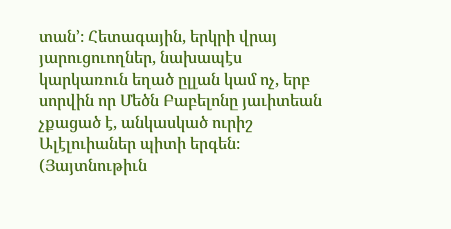տան’։ Հետագային, երկրի վրայ յարուցուողներ, նախապէս կարկառուն եղած ըլլան կամ ոչ, երբ սորվին որ Մեծն Բաբելոնը յաւիտեան չքացած է, անկասկած ուրիշ Ալէլուիաներ պիտի երգեն։ (Յայտնութիւն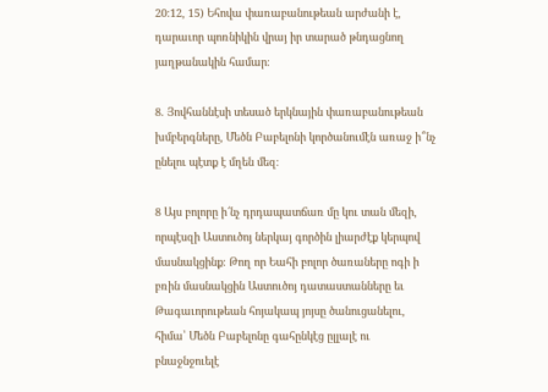20։12, 15) Եհովա փառաբանութեան արժանի է, դարաւոր պոռնիկին վրայ իր տարած թնդացնող յաղթանակին համար։

8. Յովհաննէսի տեսած երկնային փառաբանութեան խմբերգները, Մեծն Բաբելոնի կործանումէն առաջ ի՞նչ ընելու պէտք է մղեն մեզ։

8 Այս բոլորը ի՜նչ դրդապատճառ մը կու տան մեզի, որպէսզի Աստուծոյ ներկայ գործին լիարժէք կերպով մասնակցինք։ Թող որ Եահի բոլոր ծառաները ոգի ի բռին մասնակցին Աստուծոյ դատաստանները եւ Թագաւորութեան հոյակապ յոյսը ծանուցանելու, հիմա՝ Մեծն Բաբելոնը գահընկէց ըլլալէ ու բնաջնջուելէ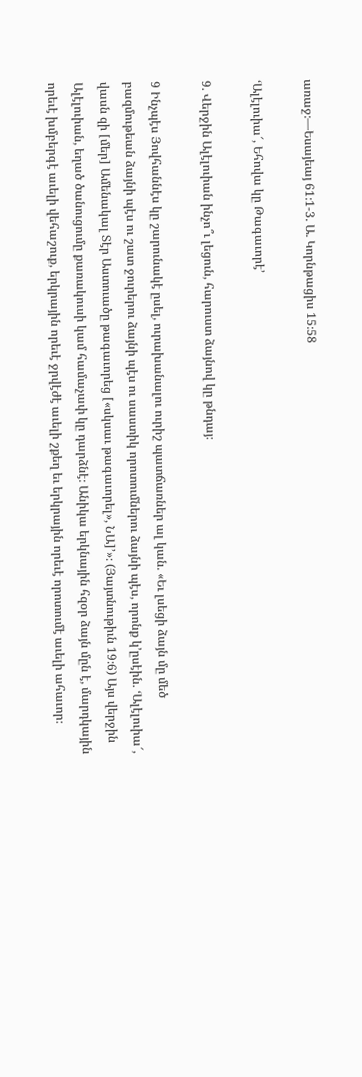առաջ։—Եսայեայ 61։1-3. Ա. Կորնթացիս 15։58

‘Ալէլուիա՜, Եհովա կը Թագաւորէ’

9. Վերջին Ալէլուիան ինչո՞ւ լեցուն, հարուստ ձայնով կը թնդայ։

9 Ինչպէս Յովհաննէս կը շարունակէ ըսել, ուրախանալու ուրիշ պատճառներ ալ կան. «Եւ լսեցի ձայն մը մեծ բազմութեան ձայնի պէս ու շատ ջուրերու ձայնի պէս ու սաստիկ որոտումներու ձայնի պէս, որոնք կ’ըսէին. ‘Ալէլուիա՜, վասն զի [մեր] Ամենակալ Տէր Աստուածը թագաւորեց [«սկսաւ թագաւորել», ՆԱ]’»։ (Յայտնութիւն 19։6) Այս վերջին Ալէլուիան, եղած ծանուցումը քառակուսի կամ համաչափ կը դարձնէ։ Անիկա երկնային հզօր ձայն մըն է, մարդկային որեւէ խմբերգէ աւելի վեհաշուք, երկրային որեւէ ջրվէժէ աւելի շքեղ եւ երկրային որեւէ որոտումէ աւելի ահաւոր։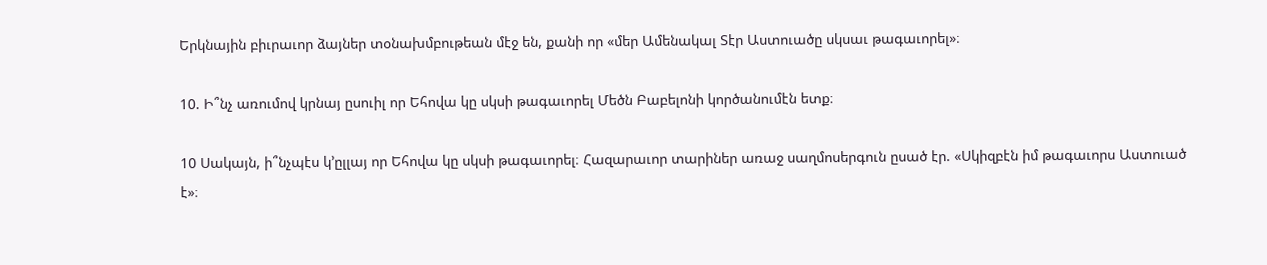Երկնային բիւրաւոր ձայներ տօնախմբութեան մէջ են, քանի որ «մեր Ամենակալ Տէր Աստուածը սկսաւ թագաւորել»։

10. Ի՞նչ առումով կրնայ ըսուիլ որ Եհովա կը սկսի թագաւորել Մեծն Բաբելոնի կործանումէն ետք։

10 Սակայն, ի՞նչպէս կ’ըլլայ որ Եհովա կը սկսի թագաւորել։ Հազարաւոր տարիներ առաջ սաղմոսերգուն ըսած էր. «Սկիզբէն իմ թագաւորս Աստուած է»։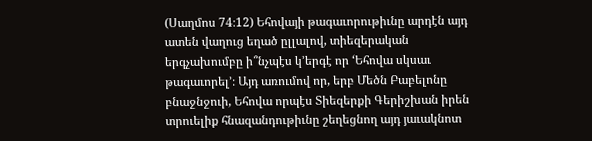(Սաղմոս 74։12) Եհովայի թագաւորութիւնը արդէն այդ ատեն վաղուց եղած ըլլալով, տիեզերական երգչախումբը ի՞նչպէս կ’երգէ որ ‘Եհովա սկսաւ թագաւորել’։ Այդ առումով որ, երբ Մեծն Բաբելոնը բնաջնջուի, Եհովա որպէս Տիեզերքի Գերիշխան իրեն տրուելիք հնազանդութիւնը շեղեցնող այդ յաւակնոտ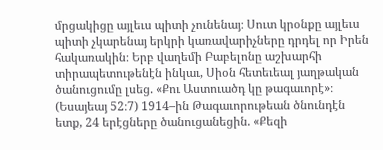մրցակիցը այլեւս պիտի չունենայ։ Սուտ կրօնքը այլեւս պիտի չկարենայ երկրի կառավարիչները դրդել որ Իրեն հակառակին։ Երբ վաղեմի Բաբելոնը աշխարհի տիրապետութենէն ինկաւ, Սիօն հետեւեալ յաղթական ծանուցումը լսեց. «Քու Աստուածդ կը թագաւորէ»։ (Եսայեայ 52։7) 1914–ին Թագաւորութեան ծնունդէն ետք, 24 երէցները ծանուցանեցին. «Քեզի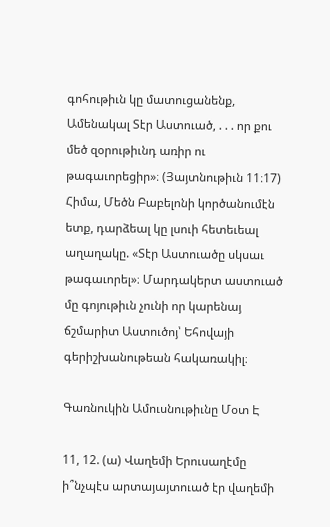գոհութիւն կը մատուցանենք, Ամենակալ Տէր Աստուած, . . . որ քու մեծ զօրութիւնդ առիր ու թագաւորեցիր»։ (Յայտնութիւն 11։17) Հիմա, Մեծն Բաբելոնի կործանումէն ետք, դարձեալ կը լսուի հետեւեալ աղաղակը. «Տէր Աստուածը սկսաւ թագաւորել»։ Մարդակերտ աստուած մը գոյութիւն չունի որ կարենայ ճշմարիտ Աստուծոյ՝ Եհովայի գերիշխանութեան հակառակիլ։

Գառնուկին Ամուսնութիւնը Մօտ Է

11, 12. (ա) Վաղեմի Երուսաղէմը ի՞նչպէս արտայայտուած էր վաղեմի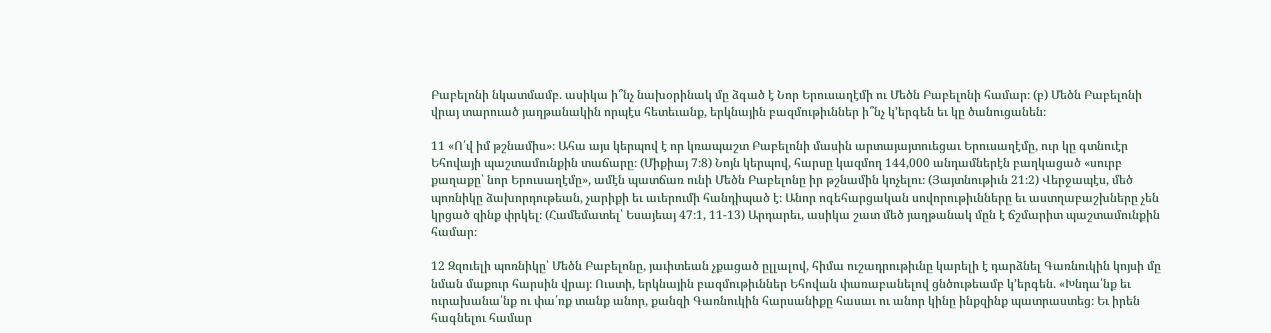Բաբելոնի նկատմամբ. ասիկա ի՞նչ նախօրինակ մը ձգած է Նոր Երուսաղէմի ու Մեծն Բաբելոնի համար։ (բ) Մեծն Բաբելոնի վրայ տարուած յաղթանակին որպէս հետեւանք, երկնային բազմութիւններ ի՞նչ կ’երգեն եւ կը ծանուցանեն։

11 «Ո՛վ իմ թշնամիս»։ Ահա այս կերպով է որ կռապաշտ Բաբելոնի մասին արտայայտուեցաւ Երուսաղէմը, ուր կը գտնուէր Եհովայի պաշտամունքին տաճարը։ (Միքիայ 7։8) Նոյն կերպով, հարսը կազմող 144,000 անդամներէն բաղկացած «սուրբ քաղաքը՝ նոր Երուսաղէմը», ամէն պատճառ ունի Մեծն Բաբելոնը իր թշնամին կոչելու։ (Յայտնութիւն 21։2) Վերջապէս, մեծ պոռնիկը ձախորդութեան, չարիքի եւ աւերումի հանդիպած է։ Անոր ոգեհարցական սովորութիւնները եւ աստղաբաշխները չեն կրցած զինք փրկել։ (Համեմատել՝ Եսայեայ 47։1, 11-13) Արդարեւ, ասիկա շատ մեծ յաղթանակ մըն է ճշմարիտ պաշտամունքին համար։

12 Զզուելի պոռնիկը՝ Մեծն Բաբելոնը, յաւիտեան չքացած ըլլալով, հիմա ուշադրութիւնը կարելի է դարձնել Գառնուկին կոյսի մը նման մաքուր հարսին վրայ։ Ուստի, երկնային բազմութիւններ Եհովան փառաբանելով ցնծութեամբ կ’երգեն. «Խնդա՛նք եւ ուրախանա՛նք ու փա՛ռք տանք անոր, քանզի Գառնուկին հարսանիքը հասաւ ու անոր կինը ինքզինք պատրաստեց։ Եւ իրեն հագնելու համար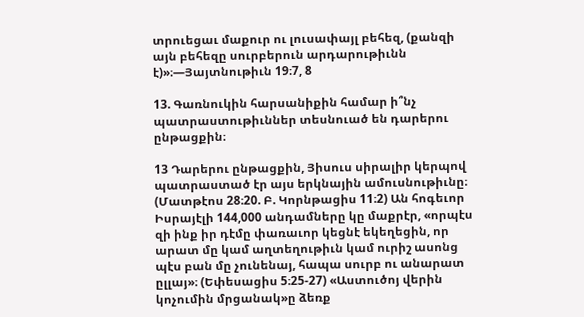տրուեցաւ մաքուր ու լուսափայլ բեհեզ, (քանզի այն բեհեզը սուրբերուն արդարութիւնն է)»։—Յայտնութիւն 19։7, 8

13. Գառնուկին հարսանիքին համար ի՞նչ պատրաստութիւններ տեսնուած են դարերու ընթացքին։

13 Դարերու ընթացքին, Յիսուս սիրալիր կերպով պատրաստած էր այս երկնային ամուսնութիւնը։ (Մատթէոս 28։20. Բ. Կորնթացիս 11։2) Ան հոգեւոր Իսրայէլի 144,000 անդամները կը մաքրէր, «որպէս զի ինք իր դէմը փառաւոր կեցնէ եկեղեցին, որ արատ մը կամ աղտեղութիւն կամ ուրիշ ասոնց պէս բան մը չունենայ, հապա սուրբ ու անարատ ըլլայ»։ (Եփեսացիս 5։25-27) «Աստուծոյ վերին կոչումին մրցանակ»ը ձեռք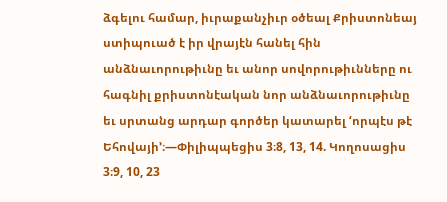ձգելու համար, իւրաքանչիւր օծեալ Քրիստոնեայ ստիպուած է իր վրայէն հանել հին անձնաւորութիւնը եւ անոր սովորութիւնները ու հագնիլ քրիստոնէական նոր անձնաւորութիւնը եւ սրտանց արդար գործեր կատարել ‘որպէս թէ Եհովայի’։—Փիլիպպեցիս 3։8, 13, 14. Կողոսացիս 3։9, 10, 23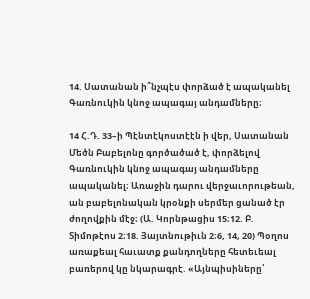14. Սատանան ի՞նչպէս փորձած է ապականել Գառնուկին կնոջ ապագայ անդամները։

14 Հ.Դ. 33–ի Պէնտէկոստէէն ի վեր, Սատանան Մեծն Բաբելոնը գործածած է, փորձելով Գառնուկին կնոջ ապագայ անդամները ապականել։ Առաջին դարու վերջաւորութեան, ան բաբելոնական կրօնքի սերմեր ցանած էր ժողովքին մէջ։ (Ա. Կորնթացիս 15։12. Բ. Տիմոթէոս 2։18. Յայտնութիւն 2։6, 14, 20) Պօղոս առաքեալ հաւատք քանդողները հետեւեալ բառերով կը նկարագրէ. «Այնպիսիները՝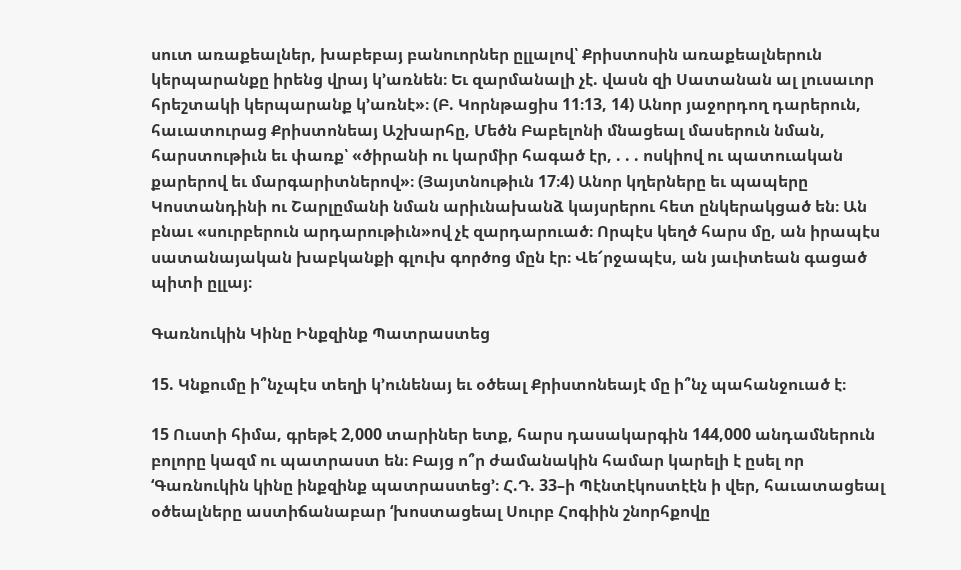սուտ առաքեալներ, խաբեբայ բանուորներ ըլլալով՝ Քրիստոսին առաքեալներուն կերպարանքը իրենց վրայ կ’առնեն։ Եւ զարմանալի չէ. վասն զի Սատանան ալ լուսաւոր հրեշտակի կերպարանք կ’առնէ»։ (Բ. Կորնթացիս 11։13, 14) Անոր յաջորդող դարերուն, հաւատուրաց Քրիստոնեայ Աշխարհը, Մեծն Բաբելոնի մնացեալ մասերուն նման, հարստութիւն եւ փառք՝ «ծիրանի ու կարմիր հագած էր, . . . ոսկիով ու պատուական քարերով եւ մարգարիտներով»։ (Յայտնութիւն 17։4) Անոր կղերները եւ պապերը Կոստանդինի ու Շարլըմանի նման արիւնախանձ կայսրերու հետ ընկերակցած են։ Ան բնաւ «սուրբերուն արդարութիւն»ով չէ զարդարուած։ Որպէս կեղծ հարս մը, ան իրապէս սատանայական խաբկանքի գլուխ գործոց մըն էր։ Վե՜րջապէս, ան յաւիտեան գացած պիտի ըլլայ։

Գառնուկին Կինը Ինքզինք Պատրաստեց

15. Կնքումը ի՞նչպէս տեղի կ’ունենայ եւ օծեալ Քրիստոնեայէ մը ի՞նչ պահանջուած է։

15 Ուստի հիմա, գրեթէ 2,000 տարիներ ետք, հարս դասակարգին 144,000 անդամներուն բոլորը կազմ ու պատրաստ են։ Բայց ո՞ր ժամանակին համար կարելի է ըսել որ ‘Գառնուկին կինը ինքզինք պատրաստեց’։ Հ.Դ. 33–ի Պէնտէկոստէէն ի վեր, հաւատացեալ օծեալները աստիճանաբար ‘խոստացեալ Սուրբ Հոգիին շնորհքովը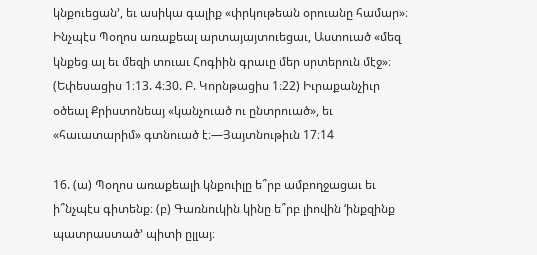կնքուեցան’, եւ ասիկա գալիք «փրկութեան օրուանը համար»։ Ինչպէս Պօղոս առաքեալ արտայայտուեցաւ, Աստուած «մեզ կնքեց ալ եւ մեզի տուաւ Հոգիին գրաւը մեր սրտերուն մէջ»։ (Եփեսացիս 1։13. 4։30. Բ. Կորնթացիս 1։22) Իւրաքանչիւր օծեալ Քրիստոնեայ «կանչուած ու ընտրուած», եւ «հաւատարիմ» գտնուած է։—Յայտնութիւն 17։14

16. (ա) Պօղոս առաքեալի կնքուիլը ե՞րբ ամբողջացաւ եւ ի՞նչպէս գիտենք։ (բ) Գառնուկին կինը ե՞րբ լիովին ‘ինքզինք պատրաստած’ պիտի ըլլայ։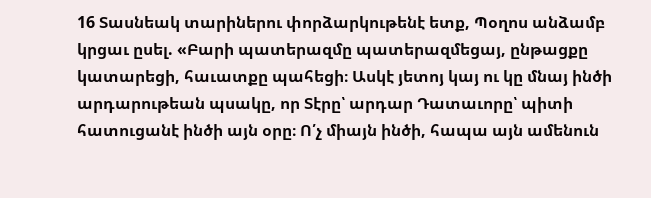16 Տասնեակ տարիներու փորձարկութենէ ետք, Պօղոս անձամբ կրցաւ ըսել. «Բարի պատերազմը պատերազմեցայ, ընթացքը կատարեցի, հաւատքը պահեցի։ Ասկէ յետոյ կայ ու կը մնայ ինծի արդարութեան պսակը, որ Տէրը՝ արդար Դատաւորը՝ պիտի հատուցանէ ինծի այն օրը։ Ո՛չ միայն ինծի, հապա այն ամենուն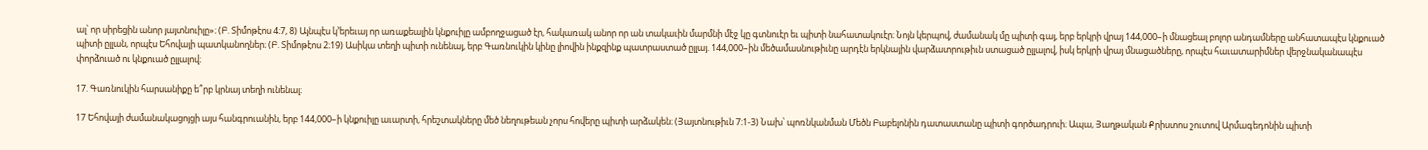ալ՝ որ սիրեցին անոր յայտնուիլը»։ (Բ. Տիմոթէոս 4։7, 8) Այնպէս կ’երեւայ որ առաքեալին կնքուիլը ամբողջացած էր, հակառակ անոր որ ան տակաւին մարմնի մէջ կը գտնուէր եւ պիտի նահատակուէր։ Նոյն կերպով, ժամանակ մը պիտի գայ, երբ երկրի վրայ 144,000–ի մնացեալ բոլոր անդամները անհատապէս կնքուած պիտի ըլլան, որպէս Եհովայի պատկանողներ։ (Բ. Տիմոթէոս 2։19) Ասիկա տեղի պիտի ունենայ, երբ Գառնուկին կինը լիովին ինքզինք պատրաստած ըլլայ. 144,000–ին մեծամասնութիւնը արդէն երկնային վարձատրութիւն ստացած ըլլալով, իսկ երկրի վրայ մնացածները, որպէս հաւատարիմներ վերջնականապէս փորձուած ու կնքուած ըլլալով։

17. Գառնուկին հարսանիքը ե՞րբ կրնայ տեղի ունենալ։

17 Եհովայի ժամանակացոյցի այս հանգրուանին, երբ 144,000–ի կնքուիլը աւարտի, հրեշտակները մեծ նեղութեան չորս հովերը պիտի արձակեն։ (Յայտնութիւն 7։1-3) Նախ՝ պոռնկանման Մեծն Բաբելոնին դատաստանը պիտի գործադրուի։ Ապա, Յաղթական Քրիստոս շուտով Արմագեդոնին պիտի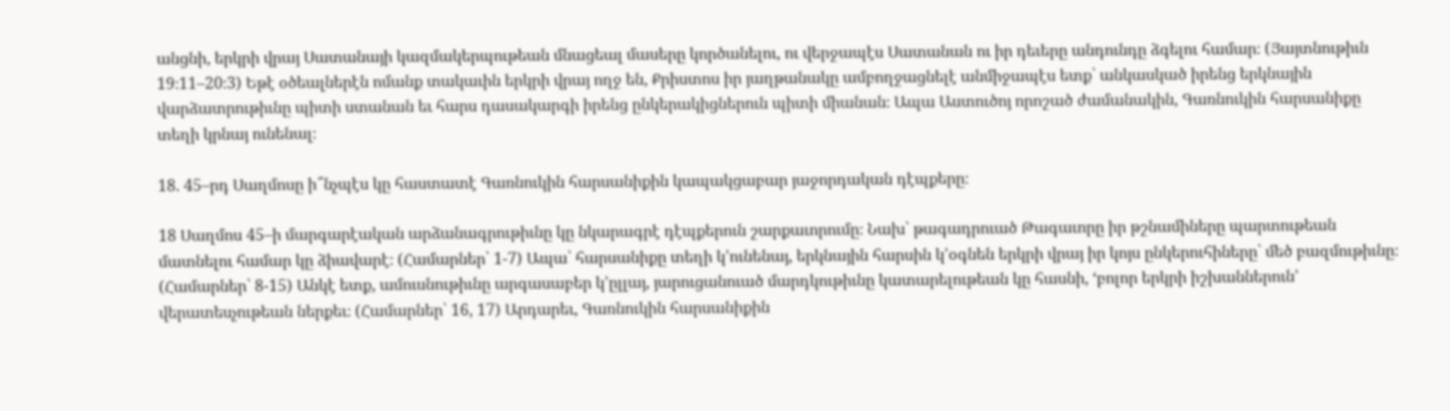անցնի, երկրի վրայ Սատանայի կազմակերպութեան մնացեալ մասերը կործանելու, ու վերջապէս Սատանան ու իր դեւերը անդունդը ձգելու համար։ (Յայտնութիւն 19։11–20։3) Եթէ օծեալներէն ոմանք տակաւին երկրի վրայ ողջ են, Քրիստոս իր յաղթանակը ամբողջացնելէ անմիջապէս ետք՝ անկասկած իրենց երկնային վարձատրութիւնը պիտի ստանան եւ հարս դասակարգի իրենց ընկերակիցներուն պիտի միանան։ Ապա Աստուծոյ որոշած ժամանակին, Գառնուկին հարսանիքը տեղի կրնայ ունենալ։

18. 45–րդ Սաղմոսը ի՞նչպէս կը հաստատէ Գառնուկին հարսանիքին կապակցաբար յաջորդական դէպքերը։

18 Սաղմոս 45–ի մարգարէական արձանագրութիւնը կը նկարագրէ դէպքերուն շարքաւորումը։ Նախ՝ թագադրուած Թագաւորը իր թշնամիները պարտութեան մատնելու համար կը ձիավարէ։ (Համարներ՝ 1-7) Ապա՝ հարսանիքը տեղի կ’ունենայ, երկնային հարսին կ’օգնեն երկրի վրայ իր կոյս ընկերուհիները՝ մեծ բազմութիւնը։ (Համարներ՝ 8-15) Անկէ ետք, ամուսնութիւնը արգասաբեր կ’ըլլայ, յարուցանուած մարդկութիւնը կատարելութեան կը հասնի, ‘բոլոր երկրի իշխաններուն’ վերատեսչութեան ներքեւ։ (Համարներ՝ 16, 17) Արդարեւ, Գառնուկին հարսանիքին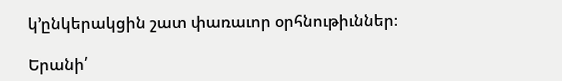կ’ընկերակցին շատ փառաւոր օրհնութիւններ։

Երանի՛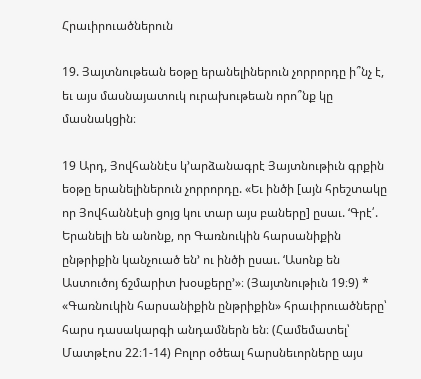Հրաւիրուածներուն

19. Յայտնութեան եօթը երանելիներուն չորրորդը ի՞նչ է, եւ այս մասնայատուկ ուրախութեան որո՞նք կը մասնակցին։

19 Արդ, Յովհաննէս կ’արձանագրէ Յայտնութիւն գրքին եօթը երանելիներուն չորրորդը. «Եւ ինծի [այն հրեշտակը որ Յովհաննէսի ցոյց կու տար այս բաները] ըսաւ. ‘Գրէ՛. Երանելի են անոնք, որ Գառնուկին հարսանիքին ընթրիքին կանչուած են’ ու ինծի ըսաւ. ‘Ասոնք են Աստուծոյ ճշմարիտ խօսքերը’»։ (Յայտնութիւն 19։9) * «Գառնուկին հարսանիքին ընթրիքին» հրաւիրուածները՝ հարս դասակարգի անդամներն են։ (Համեմատել՝ Մատթէոս 22։1-14) Բոլոր օծեալ հարսնեւորները այս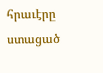հրաւէրը ստացած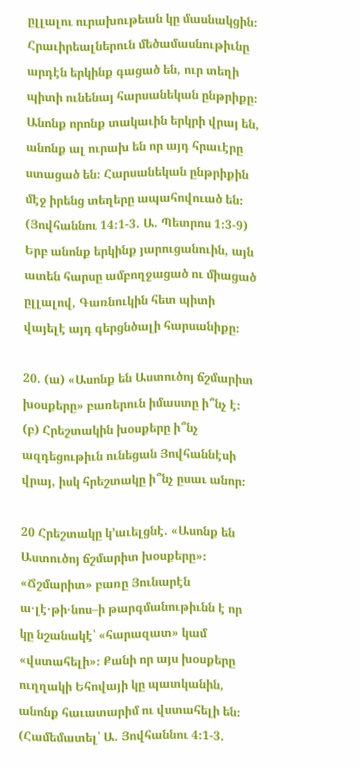ըլլալու ուրախութեան կը մասնակցին։ Հրաւիրեալներուն մեծամասնութիւնը արդէն երկինք գացած են, ուր տեղի պիտի ունենայ հարսանեկան ընթրիքը։ Անոնք որոնք տակաւին երկրի վրայ են, անոնք ալ ուրախ են որ այդ հրաւէրը ստացած են։ Հարսանեկան ընթրիքին մէջ իրենց տեղերը ապահովուած են։ (Յովհաննու 14։1-3. Ա. Պետրոս 1։3-9) Երբ անոնք երկինք յարուցանուին, այն ատեն հարսը ամբողջացած ու միացած ըլլալով, Գառնուկին հետ պիտի վայելէ այդ գերցնծալի հարսանիքը։

20. (ա) «Ասոնք են Աստուծոյ ճշմարիտ խօսքերը» բառերուն իմաստը ի՞նչ է։ (բ) Հրեշտակին խօսքերը ի՞նչ ազդեցութիւն ունեցան Յովհաննէսի վրայ, իսկ հրեշտակը ի՞նչ ըսաւ անոր։

20 Հրեշտակը կ’աւելցնէ. «Ասոնք են Աստուծոյ ճշմարիտ խօսքերը»։ «Ճշմարիտ» բառը Յունարէն ա·լէ·թի·նոս–ի թարգմանութիւնն է որ կը նշանակէ՝ «հարազատ» կամ «վստահելի»։ Քանի որ այս խօսքերը ուղղակի Եհովայի կը պատկանին, անոնք հաւատարիմ ու վստահելի են։ (Համեմատել՝ Ա. Յովհաննու 4։1-3.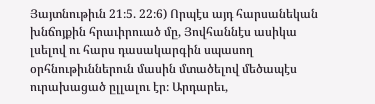Յայտնութիւն 21։5. 22։6) Որպէս այդ հարսանեկան խնճոյքին հրաւիրուած մը, Յովհաննէս ասիկա լսելով ու հարս դասակարգին սպասող օրհնութիւններուն մասին մտածելով մեծապէս ուրախացած ըլլալու էր։ Արդարեւ,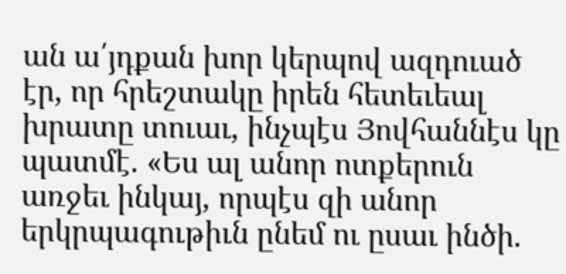ան ա՛յդքան խոր կերպով ազդուած էր, որ հրեշտակը իրեն հետեւեալ խրատը տուաւ, ինչպէս Յովհաննէս կը պատմէ. «Ես ալ անոր ոտքերուն առջեւ ինկայ, որպէս զի անոր երկրպագութիւն ընեմ ու ըսաւ ինծի.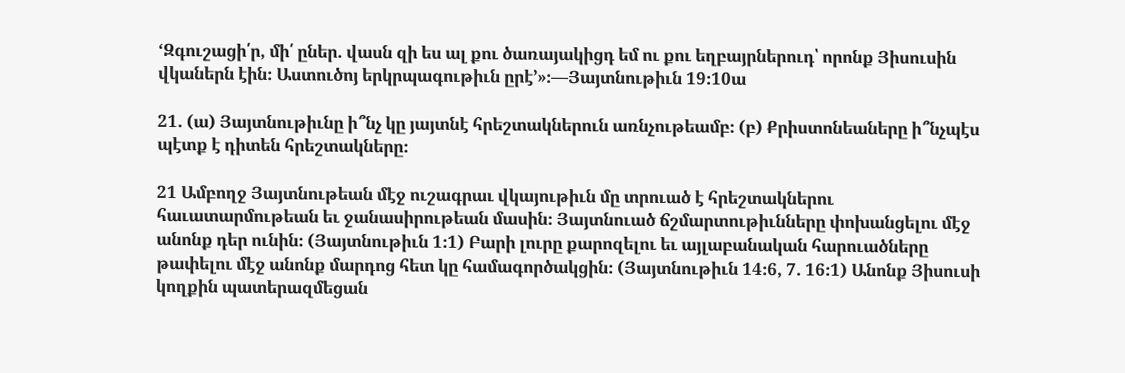‘Զգուշացի՛ր, մի՛ ըներ. վասն զի ես ալ քու ծառայակիցդ եմ ու քու եղբայրներուդ՝ որոնք Յիսուսին վկաներն էին։ Աստուծոյ երկրպագութիւն ըրէ’»։—Յայտնութիւն 19։10ա

21. (ա) Յայտնութիւնը ի՞նչ կը յայտնէ հրեշտակներուն առնչութեամբ։ (բ) Քրիստոնեաները ի՞նչպէս պէտք է դիտեն հրեշտակները։

21 Ամբողջ Յայտնութեան մէջ ուշագրաւ վկայութիւն մը տրուած է հրեշտակներու հաւատարմութեան եւ ջանասիրութեան մասին։ Յայտնուած ճշմարտութիւնները փոխանցելու մէջ անոնք դեր ունին։ (Յայտնութիւն 1։1) Բարի լուրը քարոզելու եւ այլաբանական հարուածները թափելու մէջ անոնք մարդոց հետ կը համագործակցին։ (Յայտնութիւն 14։6, 7. 16։1) Անոնք Յիսուսի կողքին պատերազմեցան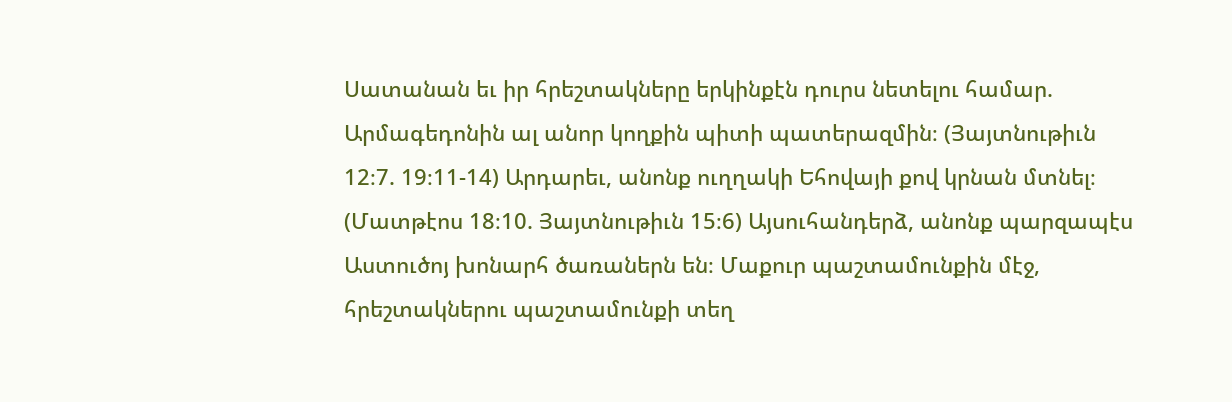Սատանան եւ իր հրեշտակները երկինքէն դուրս նետելու համար. Արմագեդոնին ալ անոր կողքին պիտի պատերազմին։ (Յայտնութիւն 12։7. 19։11-14) Արդարեւ, անոնք ուղղակի Եհովայի քով կրնան մտնել։ (Մատթէոս 18։10. Յայտնութիւն 15։6) Այսուհանդերձ, անոնք պարզապէս Աստուծոյ խոնարհ ծառաներն են։ Մաքուր պաշտամունքին մէջ, հրեշտակներու պաշտամունքի տեղ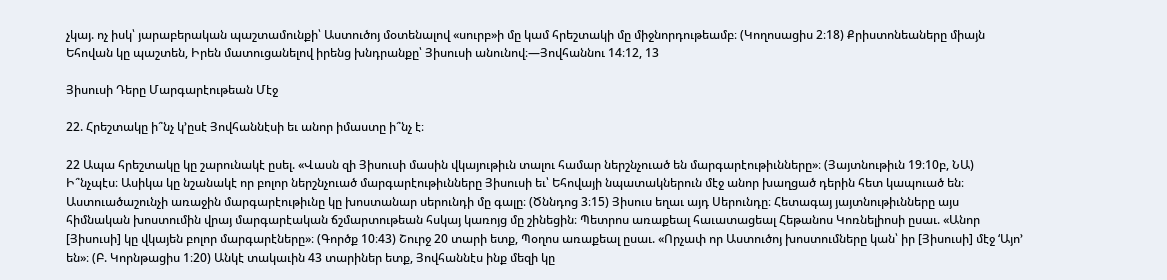չկայ. ոչ իսկ՝ յարաբերական պաշտամունքի՝ Աստուծոյ մօտենալով «սուրբ»ի մը կամ հրեշտակի մը միջնորդութեամբ։ (Կողոսացիս 2։18) Քրիստոնեաները միայն Եհովան կը պաշտեն, Իրեն մատուցանելով իրենց խնդրանքը՝ Յիսուսի անունով։—Յովհաննու 14։12, 13

Յիսուսի Դերը Մարգարէութեան Մէջ

22. Հրեշտակը ի՞նչ կ’ըսէ Յովհաննէսի եւ անոր իմաստը ի՞նչ է։

22 Ապա հրեշտակը կը շարունակէ ըսել. «Վասն զի Յիսուսի մասին վկայութիւն տալու համար ներշնչուած են մարգարէութիւնները»։ (Յայտնութիւն 19։10բ, ՆԱ) Ի՞նչպէս։ Ասիկա կը նշանակէ որ բոլոր ներշնչուած մարգարէութիւնները Յիսուսի եւ՝ Եհովայի նպատակներուն մէջ անոր խաղցած դերին հետ կապուած են։ Աստուածաշունչի առաջին մարգարէութիւնը կը խոստանար սերունդի մը գալը։ (Ծննդոց 3։15) Յիսուս եղաւ այդ Սերունդը։ Հետագայ յայտնութիւնները այս հիմնական խոստումին վրայ մարգարէական ճշմարտութեան հսկայ կառոյց մը շինեցին։ Պետրոս առաքեալ հաւատացեալ Հեթանոս Կոռնելիոսի ըսաւ. «Անոր [Յիսուսի] կը վկայեն բոլոր մարգարէները»։ (Գործք 10։43) Շուրջ 20 տարի ետք, Պօղոս առաքեալ ըսաւ. «Որչափ որ Աստուծոյ խոստումները կան՝ իր [Յիսուսի] մէջ ‘Այո’ են»։ (Բ. Կորնթացիս 1։20) Անկէ տակաւին 43 տարիներ ետք, Յովհաննէս ինք մեզի կը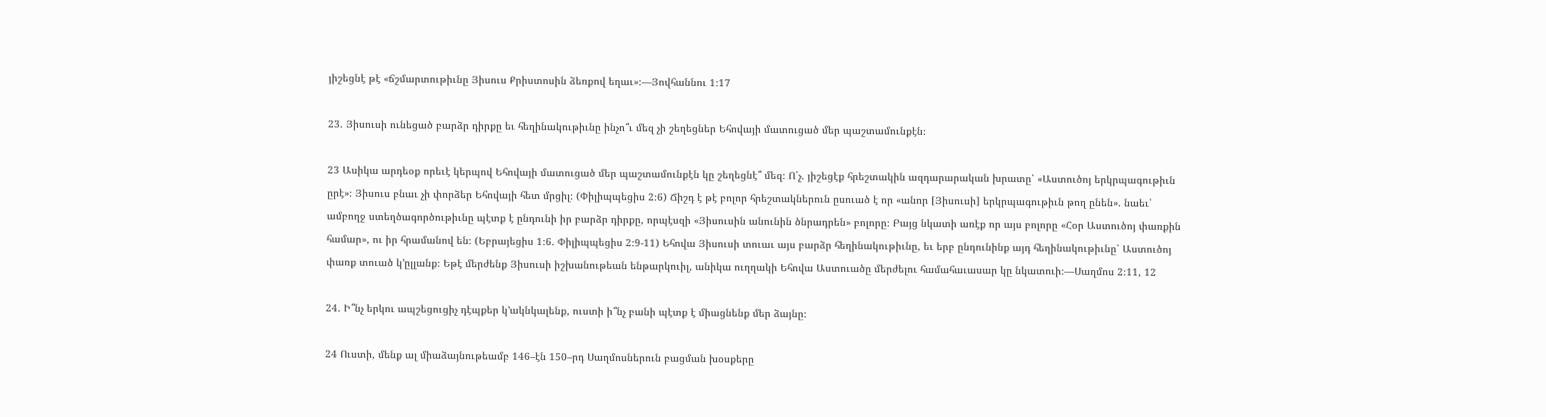յիշեցնէ թէ «ճշմարտութիւնը Յիսուս Քրիստոսին ձեռքով եղաւ»։—Յովհաննու 1։17

23. Յիսուսի ունեցած բարձր դիրքը եւ հեղինակութիւնը ինչո՞ւ մեզ չի շեղեցներ Եհովայի մատուցած մեր պաշտամունքէն։

23 Ասիկա արդեօք որեւէ կերպով Եհովայի մատուցած մեր պաշտամունքէն կը շեղեցնէ՞ մեզ։ Ո՛չ. յիշեցէք հրեշտակին ազդարարական խրատը՝ «Աստուծոյ երկրպագութիւն ըրէ»։ Յիսուս բնաւ չի փորձեր Եհովայի հետ մրցիլ։ (Փիլիպպեցիս 2։6) Ճիշդ է թէ բոլոր հրեշտակներուն ըսուած է որ «անոր [Յիսուսի] երկրպագութիւն թող ընեն». նաեւ՝ ամբողջ ստեղծագործութիւնը պէտք է ընդունի իր բարձր դիրքը, որպէսզի «Յիսուսին անունին ծնրադրեն» բոլորը։ Բայց նկատի առէք որ այս բոլորը «Հօր Աստուծոյ փառքին համար», ու իր հրամանով են։ (Եբրայեցիս 1։6. Փիլիպպեցիս 2։9-11) Եհովա Յիսուսի տուաւ այս բարձր հեղինակութիւնը, եւ երբ ընդունինք այդ հեղինակութիւնը՝ Աստուծոյ փառք տուած կ’ըլլանք։ Եթէ մերժենք Յիսուսի իշխանութեան ենթարկուիլ, անիկա ուղղակի Եհովա Աստուածը մերժելու համահաւասար կը նկատուի։—Սաղմոս 2։11, 12

24. Ի՞նչ երկու ապշեցուցիչ դէպքեր կ’ակնկալենք, ուստի ի՞նչ բանի պէտք է միացնենք մեր ձայնը։

24 Ուստի, մենք ալ միաձայնութեամբ 146–էն 150–րդ Սաղմոսներուն բացման խօսքերը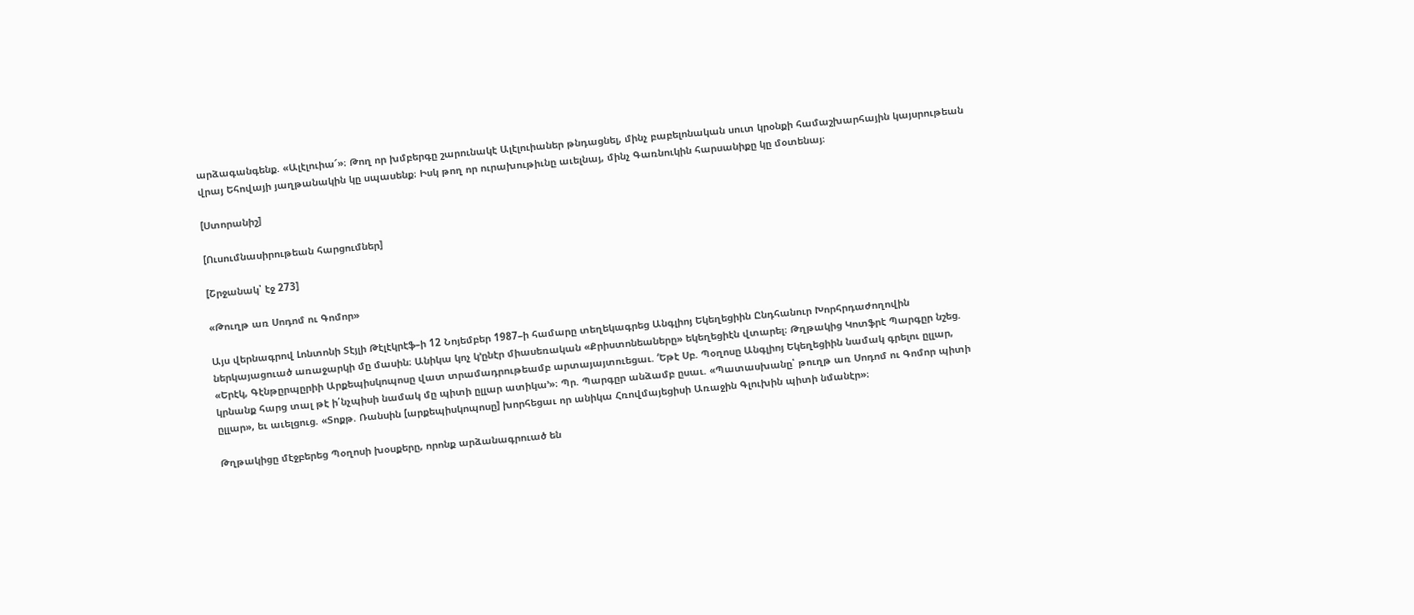արձագանգենք. «Ալէլուիա՜»։ Թող որ խմբերգը շարունակէ Ալէլուիաներ թնդացնել, մինչ բաբելոնական սուտ կրօնքի համաշխարհային կայսրութեան վրայ Եհովայի յաղթանակին կը սպասենք։ Իսկ թող որ ուրախութիւնը աւելնայ, մինչ Գառնուկին հարսանիքը կը մօտենայ։

[Ստորանիշ]

[Ուսումնասիրութեան հարցումներ]

[Շրջանակ՝ էջ 273]

«Թուղթ առ Սոդոմ ու Գոմոր»

Այս վերնագրով Լոնտոնի Տէյլի Թէլէկրէֆ–ի 12 Նոյեմբեր 1987–ի համարը տեղեկագրեց Անգլիոյ Եկեղեցիին Ընդհանուր Խորհրդաժողովին ներկայացուած առաջարկի մը մասին։ Անիկա կոչ կ’ընէր միասեռական «Քրիստոնեաները» եկեղեցիէն վտարել։ Թղթակից Կոտֆրէ Պարգըր նշեց. «Երէկ, Գէնթըրպըրիի Արքեպիսկոպոսը վատ տրամադրութեամբ արտայայտուեցաւ. ‘Եթէ Սբ. Պօղոսը Անգլիոյ Եկեղեցիին նամակ գրելու ըլլար, կրնանք հարց տալ թէ ի՛նչպիսի նամակ մը պիտի ըլլար ատիկա’»։ Պր. Պարգըր անձամբ ըսաւ. «Պատասխանը՝ թուղթ առ Սոդոմ ու Գոմոր պիտի ըլլար», եւ աւելցուց. «Տոքթ. Ռանսին [արքեպիսկոպոսը] խորհեցաւ որ անիկա Հռովմայեցիսի Առաջին Գլուխին պիտի նմանէր»։

Թղթակիցը մէջբերեց Պօղոսի խօսքերը, որոնք արձանագրուած են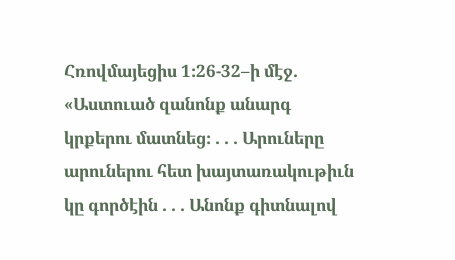Հռովմայեցիս 1։26-32–ի մէջ. «Աստուած զանոնք անարգ կրքերու մատնեց։ . . . Արուները արուներու հետ խայտառակութիւն կը գործէին . . . Անոնք գիտնալով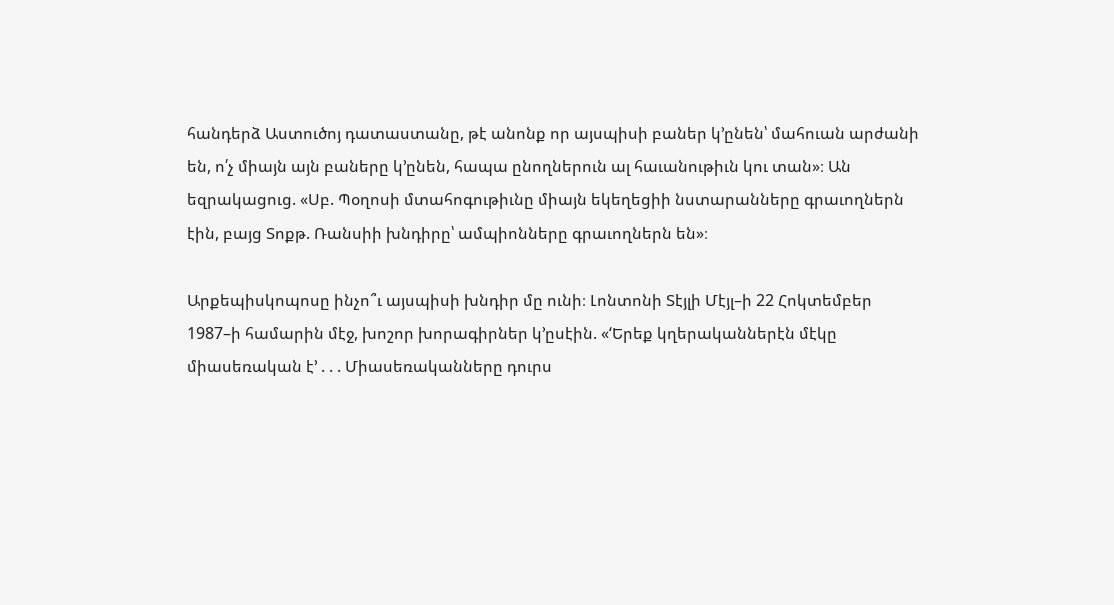հանդերձ Աստուծոյ դատաստանը, թէ անոնք որ այսպիսի բաներ կ’ընեն՝ մահուան արժանի են, ո՛չ միայն այն բաները կ’ընեն, հապա ընողներուն ալ հաւանութիւն կու տան»։ Ան եզրակացուց. «Սբ. Պօղոսի մտահոգութիւնը միայն եկեղեցիի նստարանները գրաւողներն էին, բայց Տոքթ. Ռանսիի խնդիրը՝ ամպիոնները գրաւողներն են»։

Արքեպիսկոպոսը ինչո՞ւ այսպիսի խնդիր մը ունի։ Լոնտոնի Տէյլի Մէյլ–ի 22 Հոկտեմբեր 1987–ի համարին մէջ, խոշոր խորագիրներ կ’ըսէին. «‘Երեք կղերականներէն մէկը միասեռական է’ . . . Միասեռականները դուրս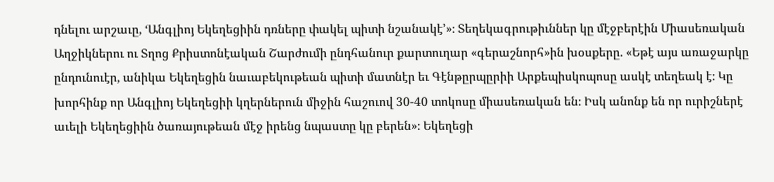դնելու արշաւը, ‘Անգլիոյ Եկեղեցիին դռները փակել պիտի նշանակէ’»։ Տեղեկագրութիւններ կը մէջբերէին Միասեռական Աղջիկներու ու Տղոց Քրիստոնէական Շարժումի ընդհանուր քարտուղար «գերաշնորհ»ին խօսքերը. «Եթէ այս առաջարկը ընդունուէր, անիկա Եկեղեցին նաւաբեկութեան պիտի մատնէր եւ Գէնթըրպըրիի Արքեպիսկոպոսը ասկէ տեղեակ է։ Կը խորհինք որ Անգլիոյ Եկեղեցիի կղերներուն միջին հաշուով 30-40 տոկոսը միասեռական են։ Իսկ անոնք են որ ուրիշներէ աւելի Եկեղեցիին ծառայութեան մէջ իրենց նպաստը կը բերեն»։ Եկեղեցի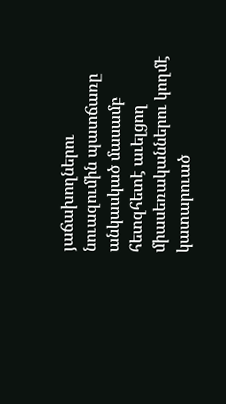յաճախողներու նուազումին պատճառը անկասկած մասամբ հետզհետէ աւելցող միասեռականներու կողմէ կատարուած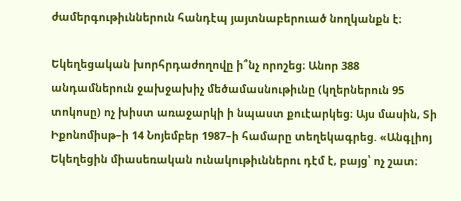ժամերգութիւններուն հանդէպ յայտնաբերուած նողկանքն է։

Եկեղեցական խորհրդաժողովը ի՞նչ որոշեց։ Անոր 388 անդամներուն ջախջախիչ մեծամասնութիւնը (կղերներուն 95 տոկոսը) ոչ խիստ առաջարկի ի նպաստ քուէարկեց։ Այս մասին, Տի Իքոնոմիսթ–ի 14 Նոյեմբեր 1987–ի համարը տեղեկագրեց. «Անգլիոյ Եկեղեցին միասեռական ունակութիւններու դէմ է, բայց՝ ոչ շատ։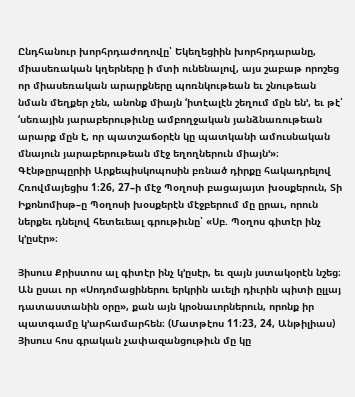Ընդհանուր խորհրդաժողովը՝ Եկեղեցիին խորհրդարանը, միասեռական կղերները ի մտի ունենալով, այս շաբաթ որոշեց որ միասեռական արարքները պոռնկութեան եւ շնութեան նման մեղքեր չեն, անոնք միայն ‘իտէալէն շեղում մըն են’, եւ թէ՝ ‘սեռային յարաբերութիւնը ամբողջական յանձնառութեան արարք մըն է, որ պատշաճօրէն կը պատկանի ամուսնական մնայուն յարաբերութեան մէջ եղողներուն միայն’»։ Գէնթըրպըրիի Արքեպիսկոպոսին բռնած դիրքը հակադրելով Հռովմայեցիս 1։26, 27–ի մէջ Պօղոսի բացայայտ խօսքերուն, Տի Իքոնոմիսթ–ը Պօղոսի խօսքերէն մէջբերում մը ըրաւ, որուն ներքեւ դնելով հետեւեալ գրութիւնը՝ «Սբ. Պօղոս գիտէր ինչ կ’ըսէր»։

Յիսուս Քրիստոս ալ գիտէր ինչ կ’ըսէր, եւ զայն յստակօրէն նշեց։ Ան ըսաւ որ «Սոդոմացիներու երկրին աւելի դիւրին պիտի ըլլայ դատաստանին օրը», քան այն կրօնաւորներուն, որոնք իր պատգամը կ’արհամարհեն։ (Մատթէոս 11։23, 24, Անթիլիաս) Յիսուս հոս գրական չափազանցութիւն մը կը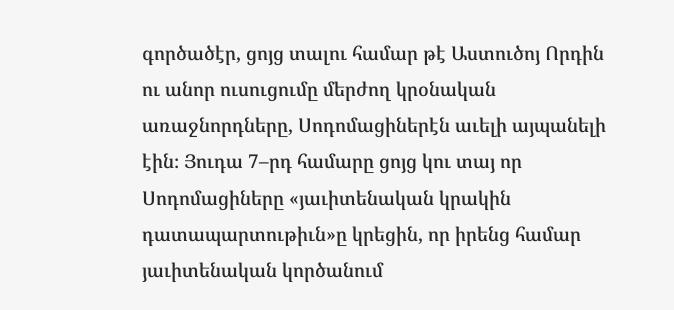գործածէր, ցոյց տալու համար թէ Աստուծոյ Որդին ու անոր ուսուցումը մերժող կրօնական առաջնորդները, Սոդոմացիներէն աւելի այպանելի էին։ Յուդա 7–րդ համարը ցոյց կու տայ որ Սոդոմացիները «յաւիտենական կրակին դատապարտութիւն»ը կրեցին, որ իրենց համար յաւիտենական կործանում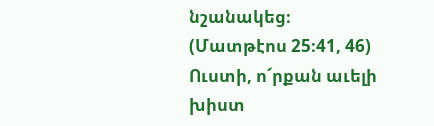նշանակեց։ (Մատթէոս 25։41, 46) Ուստի, ո՜րքան աւելի խիստ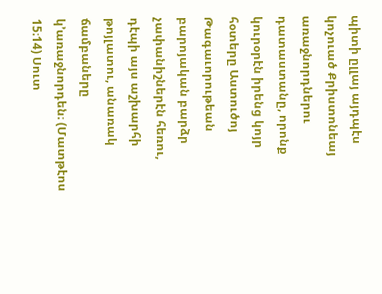պիտի ըլլայ այդպէս կոչուած Քրիստոնեայ առաջնորդներու դատաստանը, որոնք կուրօրէն իրենց կոյր հօտերը Աստուծոյ Թագաւորութեան բարոյական բարձր չափանիշներէն հեռու, դէպի այս աշխարհի թոյլատու, անառակ ճամբաները կ’առաջնորդեն։ (Մատթէոս 15։14) Սուտ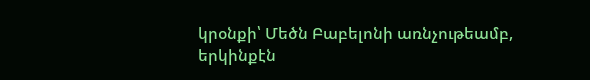կրօնքի՝ Մեծն Բաբելոնի առնչութեամբ, երկինքէն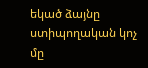եկած ձայնը ստիպողական կոչ մը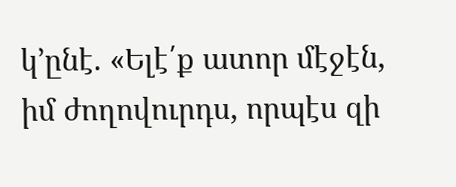կ’ընէ. «Ելէ՛ք ատոր մէջէն, իմ ժողովուրդս, որպէս զի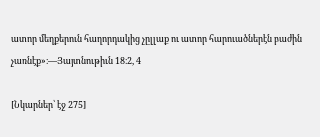ատոր մեղքերուն հաղորդակից չըլլաք ու ատոր հարուածներէն բաժին չառնէք»։—Յայտնութիւն 18։2, 4

[Նկարներ՝ էջ 275]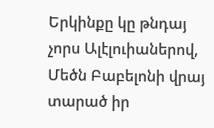Երկինքը կը թնդայ չորս Ալէլուիաներով, Մեծն Բաբելոնի վրայ տարած իր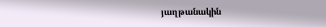յաղթանակին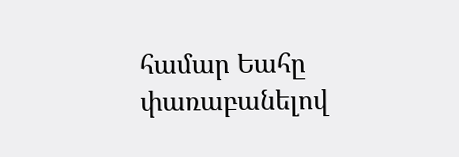համար Եահը փառաբանելով